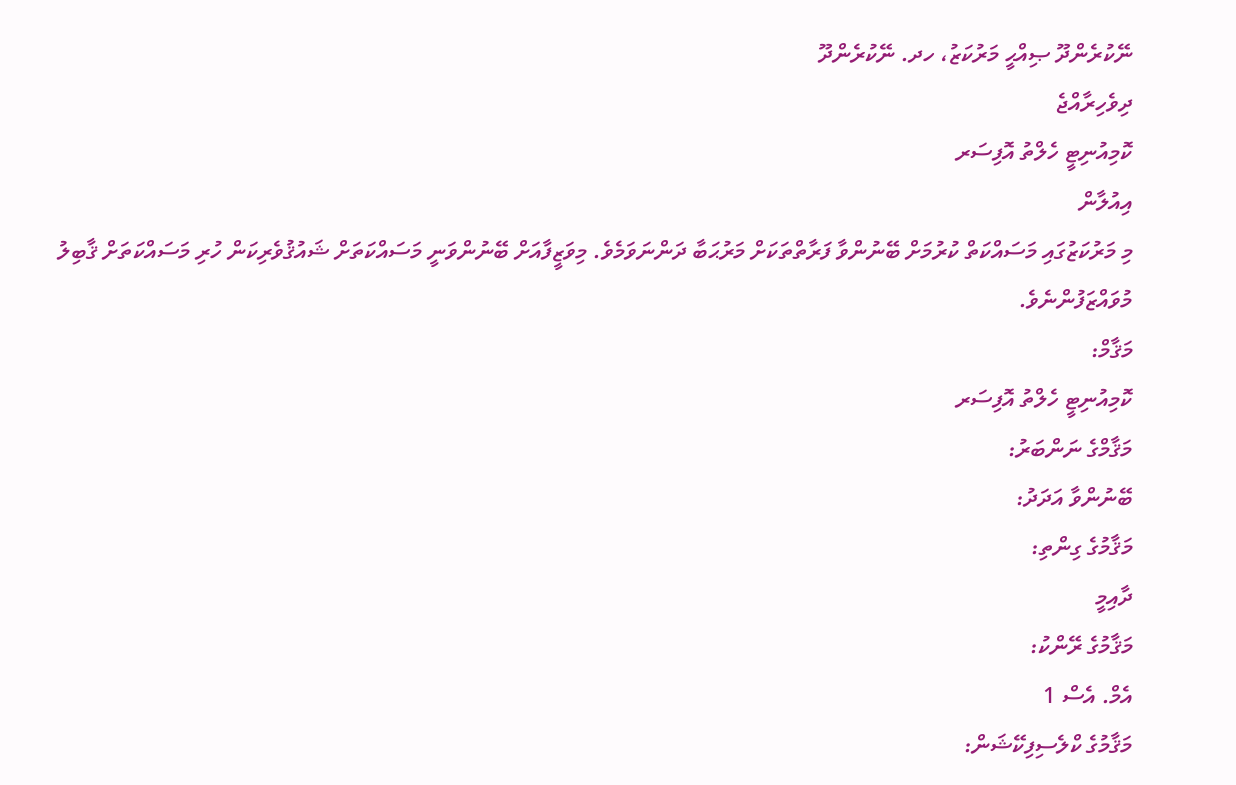ނޭކުރެންދޫ ޞިއްޙީ މަރުކަޒު، ހދ. ނޭކުރެންދޫ
ދިވެހިރާއްޖެ
ކޮމިއުނިޓީ ހެލްތު އޮފިސަރ
އިއުލާން
މި މަރުކަޒުގައި މަސައްކަތް ކުރުމަށް ބޭނުންވާ ފަރާތްތަކަށް މަރުޙަބާ ދަންނަވަމެވެ. މިވަޒީފާއަށް ބޭނުންވަނީ މަސައްކަތަށް ޝައުޤުވެރިކަން ހުރި މަސައްކަތަށް ޤާބިލު މުވައްޒަފުންނެވެ.
މަޤާމް:
ކޮމިއުނިޓީ ހެލްތު އޮފިސަރ
މަޤާމްގެ ނަންބަރު:
ބޭނުންވާ އަދަދު:
މަޤާމުގެ ގިންތި:
ދާއިމީ
މަޤާމުގެ ރޭންކު:
އެމް. އެސް 1
މަޤާމުގެ ކްލެސިފިކޭޝަން: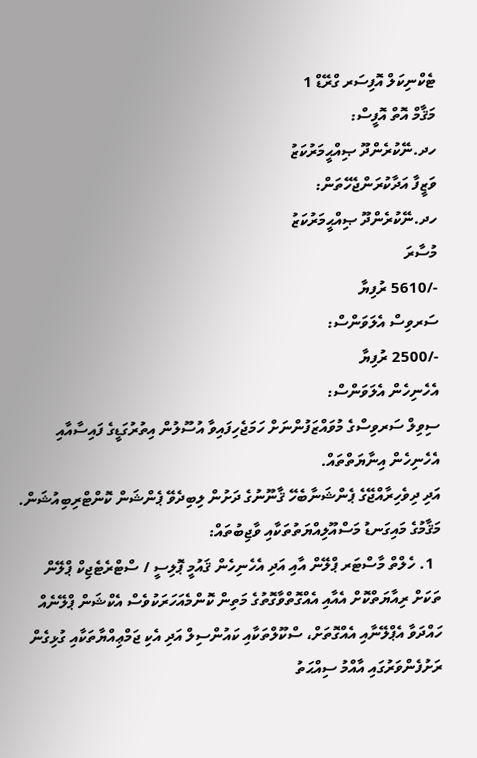ޓެކްނިކަލް އޮފިސަރ ގްރޭޑް 1
މަޤާމް އޮތް އޮފީސް:
ހދ.ނޭކުރެންދޫ ޞިއްޙީމަރުކަޒު
ވަޒީފާ އަދާކުރަންޖެހޭތަން:
ހދ.ނޭކުރެންދޫ ޞިއްޙީމަރުކަޒު
މުސާރަ
-/5610 ރުފިޔާ
ސަރވިސް އެލަވަންސް:
-/2500 ރުފިޔާ
އެހެނިހެން އެލަވަންސް:
ސިވިލް ސަރވިސްގެ މުވައްޒަފުންނަށް ހަމަޖެހިފައިވާ އުސޫލުން އިތުރުގަޑީގެ ފައިސާއާއި އެހެނިހެން އިނާޔަތްތައް.
އަދި ދިވެހިރާއްޖޭގެ ޕެންޝަނާބެހޭ ޤާނޫނުގެ ދަށުން ލިބިދެވޭ ޕެންޝަން ކޮންޓްރިބިއުޝަން.
މަޤާމުގެ މައިގަނޑު މަސްއޫލިއްޔަތުތަކާއި ވާޖިބުތައް:
  1. ހެލްތް މާސްޓަރ ޕްލޭން އާއި އަދި އެހެނިހެން ޤައުމީ ޕޮލިސީ / ސްޓްރެޓެޖިކް ޕްލޭން ތަކަށް ރިއާޔަތްކޮށް އެއާއި އެއްގޮތްވާގޮތުގެ މަތިން ކޮންމެއަހަރަކުވެސް އެކްޝަން ޕްލޭނެއް ހައްދަވާ އެޕްލޭނާއި އެއްގޮތަށް، ސްކޫލްތަކާއި ކައުންސިލް އަދި އެކި ޖަމްޢިއްޔާތަކާއި ގުޅިގެން ރަށުފެންވަރުގައި އާއްމު ސިއްޙަތު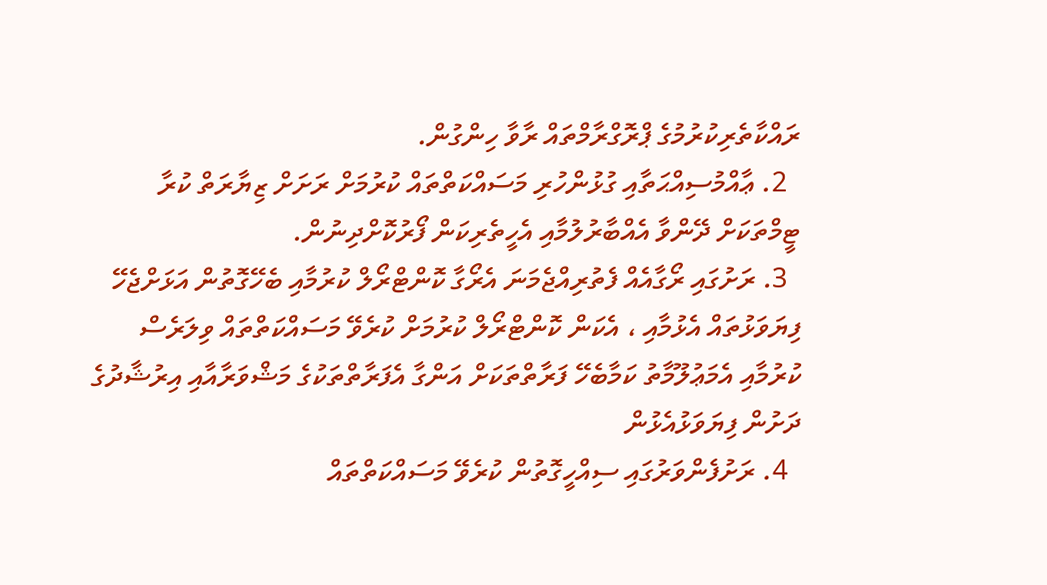ރައްކާތެރިކުރުމުގެ ޕްރޮގްރާމްތައް ރާވާ ހިންގުން.
  2. ޢާއްމުސިއްޙަތާއި ގުޅުންހުރި މަސައްކަތްތައް ކުރުމަށް ރަށަށް ޒިޔާރަތް ކުރާ ޓީމްތަކަށް ދޭންވާ އެއްބާރުލުމާއި އެހީތެރިކަން ފޯރުކޮށްދިނުން.
  3. ރަށުގައި ރޯގާއެއް ފެތުރިއްޖެމަނަ އެރޯގާ ކޮންޓްރޯލް ކުރުމާއި ބެހޭގޮތުން އަޅަށްޖެހޭ ފިޔަވަޅުތައް އެޅުމާއި ، އެކަން ކޮންޓްރޯލް ކުރުމަށް ކުރެވޭ މަސައްކަތްތައް ވިލަރެސް ކުރުމާއި އެމަޢުލޫމާތު ކަމާބެހޭ ފަރާތްތަކަށް އަންގާ އެފަރާތްތަކުގެ މަޝްވަރާއާއި އިރުޝާދުގެ ދަށުން ފިޔަވަޅުއެޅުން
  4. ރަށުފެންވަރުގައި ސިއްހީގޮތުން ކުރެވޭ މަސައްކަތްތައް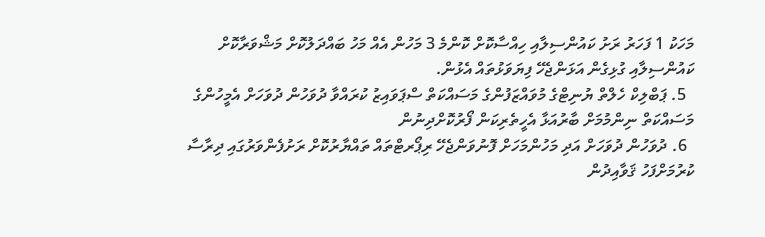މަހަކު 1 ފަހަރު ރަށު ކައުންސިލާއި ހިއްސާކޮށް ކޮންމެ 3 މަހުން އެއް މަހު ބައްދަލުކޮށް މަޝްވަރާކޮށް ކައުންސިލާއި ގުޅިގެން އަޅަންޖެހޭ ފިޔަވަޅުތައް އެޅުން.
  5. ޕަބްލިކް ހެލްތް ޔުނިޓްގެ މުވައްޒަފުންގެ މަސައްކަތް ސްޕަވައިޒު ކުރައްވާ ދުވަހުން ދުވަހަށް އެމީހުންގެ މަސައްކަތް ނިންމުމަށް ބާރުއަޅާ އެހީތެރިކަން ފޯރުކޮށްދިނުން
  6. ދުވަހުން ދުވަހަށް އަދި މަހުންމަހަށް ފޮނުވަންޖެހޭ ރިޕޯރޓްތައް ތައްޔާރުކޮށް ރަށުފެންވަރުގައި ދިރާސާ ކުރުމަށްފަހު ޤަވާއިދުން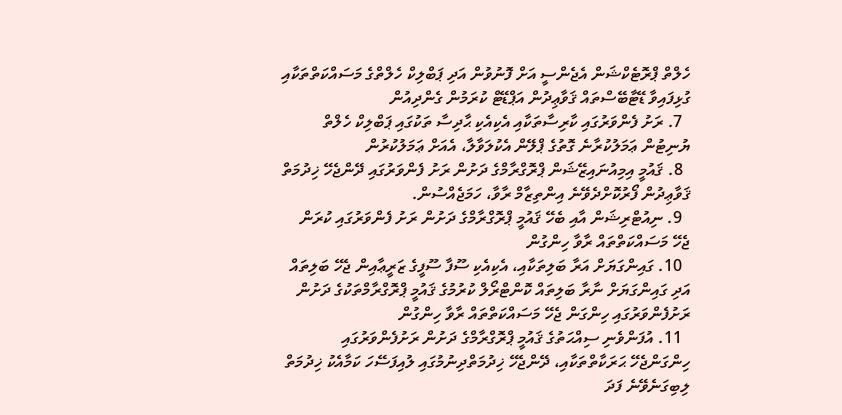ހެލްތް ޕްރޮޓެކްޝަން އެޖެންސީ އަށް ފޮނުވުން އަދި ޕަބްލިކް ހެލްތްގެ މަސައްކަތްތަކާއި ގުޅިފައިވާ ޑޭޓާބޭސްތައް ޤަވާޢިދުން އަޕްޑޭޓް ކުރަމުން ގެންދިއުން
  7. ރަށު ފެންވަރުގައި ކާރިސާތަކާއި އެކިއެކި ޙާދިސާ ތަކުގައި ޕަބްލިކް ހެލްތް ޔުނިޓުން ޢަމަލުކުރާނެ ގޮތުގެ ޕްލޭން އެކުލަވާލާ، އެއަށް ޢަމަލުކުރުން
  8. ޤައުމީ އިމިއުނައިޒޭޝަން ޕްރޮގްރާމްގެ ދަށުން ރަށު ފެންވަރުގައި ދޭންޖެހޭ ޚިދުމަތް ޤަވާޢިދުން ފޯރުކޮށްދެވޭނެ އިންތިޒާމް ރާވާ، ހަމަޖެއްސުން.
  9. ނިއުޓްރިޝަން އާއި ބެހޭ ޤައުމީ ޕްރޮގްރާމްގެ ދަށުން ރަށު ފެންވަރުގައި ކުރަން ޖެހޭ މަސައްކަތްތައް ރާވާ ހިންގުން
  10. ގައިންގަޔަށް އަރާ ބަލިތަކާއި، އެކިއެކި ސޫފާ ސޫފީގެ ޒަރީޢާއިން ޖެހޭ ބަލިތައް އަދި ގައިންގަޔަށް ނާރާ ބަލިތައް ކޮންޓްރޯލް ކުރުމުގެ ޤައުމީ ޕްރޮގްރާމްތަކުގެ ދަށުން ރަށުފެންވަރުގައި ހިންގަން ޖެހޭ މަސައްކަތްތައް ރާވާ ހިންގުން
  11. އުފަންވެނި ސިއްޙަތުގެ ޤައުމީ ޕްރޮގްރާމްގެ ދަށުން ރަށުފެންވަރުގައި ހިންގަންޖެހޭ ޙަރަކާތްތަކާއި، ދޭންޖެހޭ ޚިދުމަތްދިނުމުގައި ލުއިފަސޭހަ ކަމާއެކު ޚިދުމަތް ލިބިގަނެވޭނެ ފަދަ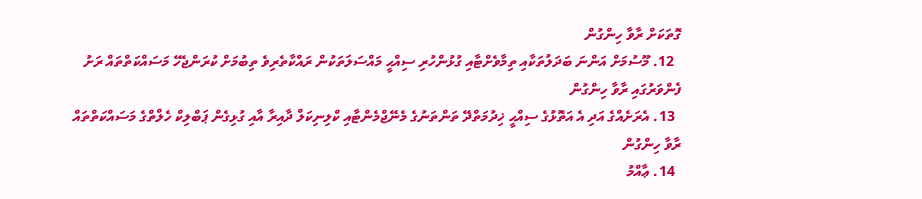ގޮތަކަށް ރާވާ ހިންގުން
  12. މޫސުމަށް އަންނަ ބަދަލުތަކާއި ތިމާވެށްޓާއި ގުޅުންހުރި ސިއްޙީ މައްސަލަތަކުން ރައްކާތެރިވެ ތިބުމަށް ކުރަންޖެހޭ މަސައްކަތްތައް ރަށު ފެންވަރުގައި ރާވާ ހިންގުން
  13. އެރަށެއްގެ އަދި އެ އަތޮޅުގެ ސިއްޙީ ޚިދުމަތްދޭ ތަންތަނުގެ މެނޭޖްމެންޓާއި ކްލިނިކަލް ދާއިރާ އާއި ގުޅިގެން ޕަބްލިކް ހެލްތްގެ މަސައްކަތްތައް ރާވާ ހިންގުން
  14. ޢާއްމު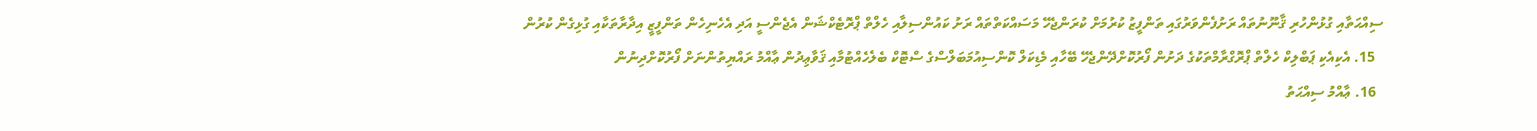ސިއްޙަތާއި ގުޅުންހުރި ޤާނޫނުތައް ރަށުފެންވަރުގައި ތަންފީޒު ކުރުމަށް ކުރަންޖެހޭ މަސައްކަތްތައް ރަށު ކައުންސިލާއި ހެލްތް ޕްރޮޓެކްޝަން އެޖެންސީ އަދި އެހެނިހެން ތަންފީޒީ އިދާރާތަކާއި ގުޅިގެން ކުރުން
  15. އެކިއެކި ޕަބްލިކް ހެލްތް ޕްރޮގްރާމްތަކުގެ ދަށުން ފޯރުކޮށްދޭންޖެހޭ ބޭހާއި މެޑިކަލް ކޮންސިއުމަބަލްސްގެ ސްޓޮކް ބެލެހެއްޓުމާއި ޤަވާޢިދުން ޢާއްމު ރައްޔިތުންނަށް ފޯރުކޮށްދިނުން
  16. ޢާއްމު ސިއްޙަތު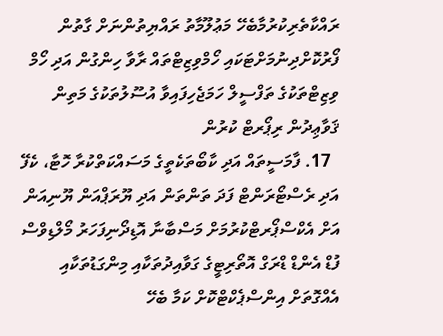ރައްކާތެރިކުރުމާބެހޭ މަޢުލޫމާތު ރައްޔިތުންނަށް ގާތުން ފޯރުކޮށްދިނުމަށްޓަކައި ހޯމްވިޒިޓްތައް ރާވާ ހިންގުން އަދި ހޯމް ވިޒިޓްތަކުގެ ތަފްސީލް ހަމަޖެހިފައިވާ އުސޫލުތަކުގެ މަތިން ޤަވާޢިދުން ރިޕޯރޓް ކުރުން
  17. ފާމަސީތައް އަދި ކާބޯތަކެތީގެ މަސައްކަތްކުރާ ހޮޓާ، ކެފޭ އަދި ރެސްޓޯރަންޓް ފަދަ ތަންތަން އަދި ޔޫރަޕްއަން ޔޫނިއަން އަށް އެކްސްޕޯރޓްކުރުމަށް މަސްބާނާ އޮޑިދޯނިފަހަރު މޯލްޑިވްސް ފުޑް އެންޑް ޑްރަގް އޮތޯރިޓީގެ ގަވާއިދުތަކާއި މިންގަޑުތަކާއި އެއްގޮތަށް އިންސްޕެކްޓްކޮށް ކަމާ ބެހޭ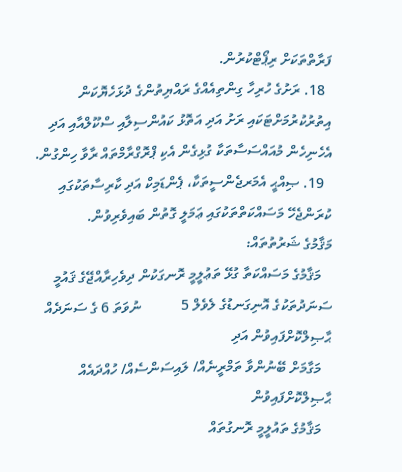ފަރާތްތަކަށް ރިޕޯޓްކުރުން.
  18. ރަށުގެ ހުރިހާ ގިންތިއެއްގެ ރައްޔިތުންގެ ދުޅަހެޔޮކަން އިތުރުކުރުމަށްޓަކައި ރަށު އަދި އަތޮޅު ކައުންސިލާއި ސްކޫލްއާއި އަދި އެހެނިހެން މުއައްސަސާތަކާ ގުޅިގެން އެކި ޕްރޮގްރާމްތައް ރާވާ ހިންގުން.
  19. ޞިއްޙީ އެމަރޖެންސީތަކާ، ޕެންޑަމިކް އަދި ކާރިސާތަކުގައި ކުރަންޖެހޭ މަސައްކަތްތަކުގައި ޢަމަލީ ގޮތުން ބައިވެރިވުން.
މަޤާމުގެ ޝަރުތުތައް:
   މަޤާމުގެ މަސައްކަތާ ގުޅޭ ތަޢުލީމީ ރޮނގަކުން ދިވެހިރާއްޖޭގެ ޤައުމީ ސަނަދުތަކުގެ އޮނިގަނޑުގެ ލެވެލް 5           ނުވަތަ 6 ގެ ސަނަދެއް ޙާޞިލްކޮށްފައިވުން އަދި
   މަގާމަށް ބޭނުންވާ ތަމްރީނެއް/ ލައިސަންސެއް/ ހުއްދައެއް ޙާޞިލްކޮށްފައިވުން
   މަޤާމުގެ ތައުލީމީ ރޮނގުތައް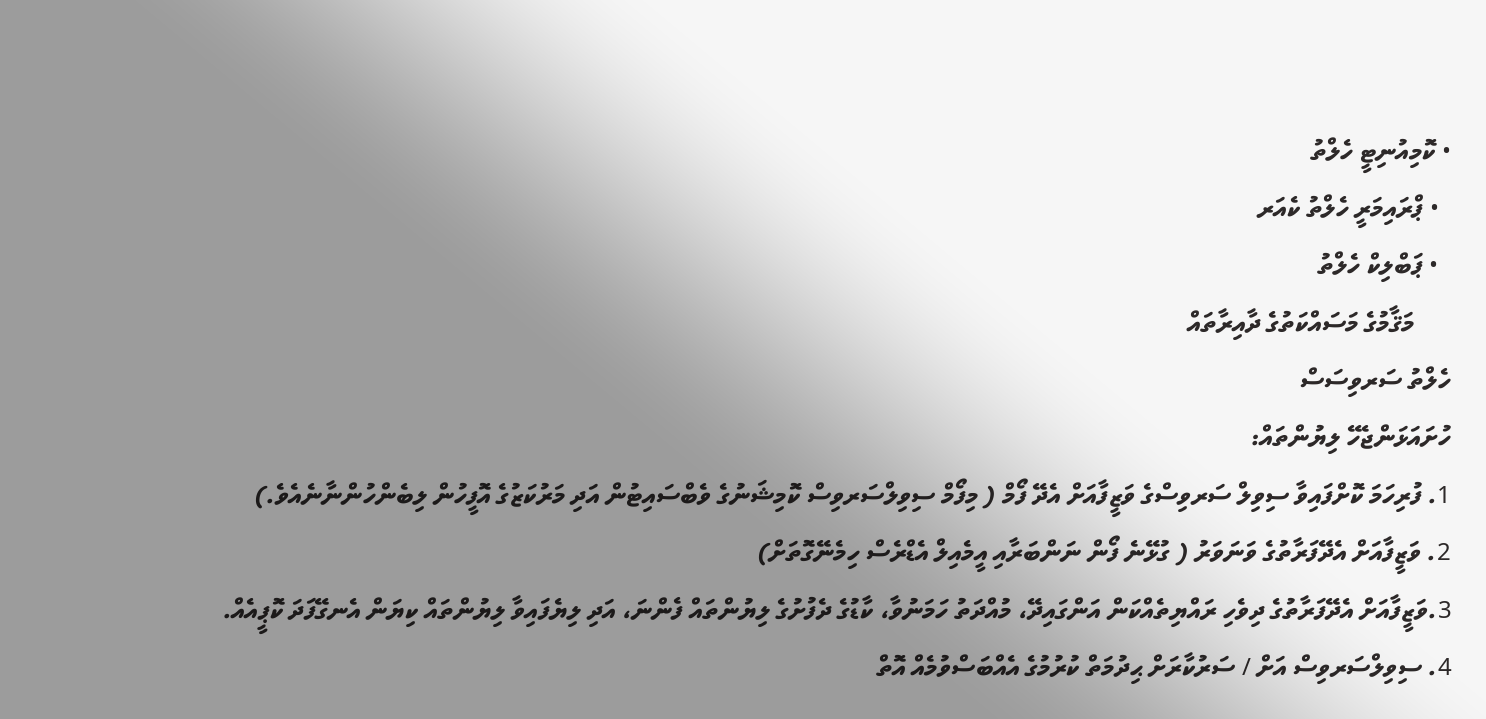• ކޮމިއުނިޓީ ހެލްތު
  • ޕްރައިމަރީ ހެލްތު ކެއަރ
  • ޕަބްލިކް ހެލްތު
      މަޤާމުގެ މަސައްކަތުގެ ދާއިރާތައް
ހެލްތު ސަރވިސަސް
ހުށައަޅަންޖެހޭ ލިޔުންތައް:
1. ފުރިހަމަ ކޮށްފައިވާ ސިވިލް ސަރވިސްގެ ވަޒީފާއަށް އެދޭ ފޯމް ( މިފޯމް ސިވިލްސަރވިސް ކޮމިޝަނުގެ ވެބްސައިޓުން އަދި މަރުކަޒުގެ އޮފީހުން ލިބެންހުންނާނެއެވެ.)
2. ވަޒީފާއަށް އެދޭފަރާތުގެ ވަނަވަރު ( ގުޅޭނެ ފޯން ނަންބަރާއި އީމެއިލް އެޑްރެސް ހިމެނޭގޮތަށް)
3.ވަޒީފާއަށް އެދޭފަރާތުގެ ދިވެހި ރައްޔިތެއްކަން އަންގައިދޭ، މުއްދަތު ހަމަނުވާ، ކާޑުގެ ދެފުށުގެ ލިޔުންތައް ފެންނަ، އަދި ލިޔެފައިވާ ލިޔުންތައް ކިޔަން އެނގޭފަދަ ކޮޕީއެއް.
4. ސިވިލްސަރވިސް އަށް / ސަރުކާރަށް ޙިދުމަތް ކުރުމުގެ އެއްބަސްވުމެއް އޮތް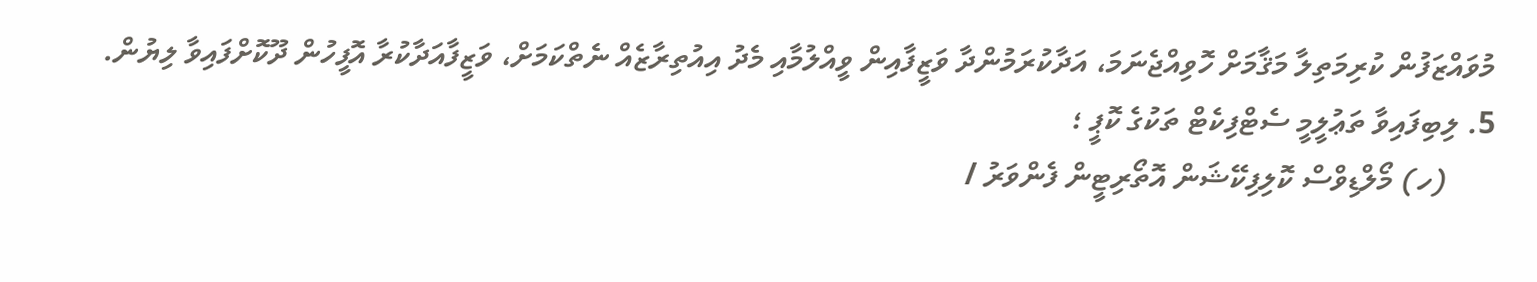މުވައްޒަފުން ކުރިމަތިލާ މަޤާމަށް ހޮވިއްޖެނަމަ، އަދާކުރަމުންދާ ވަޒީފާއިން ވީއްލުމާއި މެދު އިއުތިރާޒެއް ނެތްކަމަށް، ވަޒީފާއަދާކުރާ އޮފީހުން ދޫކޮށްފައިވާ ލިޔުން.
5. ލިބިފައިވާ ތަޢުލީމީ ސެޓްފިކެޓް ތަކުގެ ކޮޕީ ؛
      (ހ) މޯލްޑިވްސް ކޮލިފިކޭޝަން އޮތޯރިޓީން ފެންވަރު /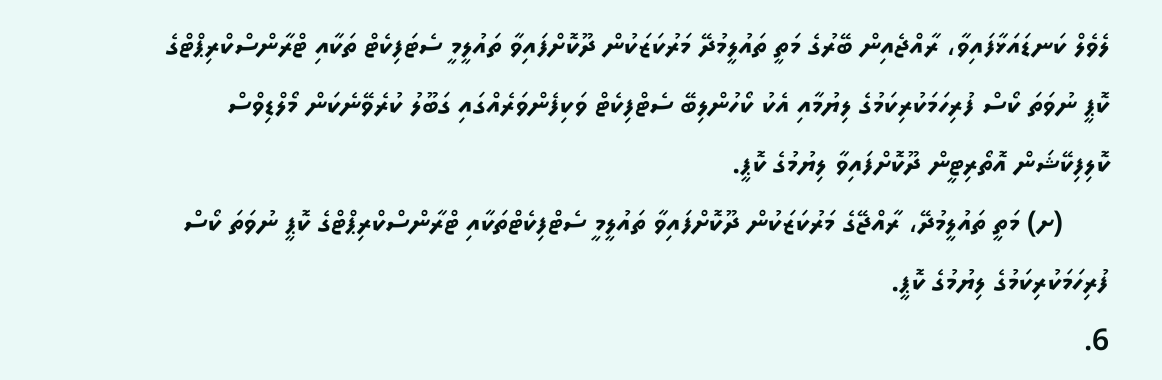ލެވެލް ކަނޑައަޅާފައިވާ، ރާއްޖެއިން ބޭރުގެ މަތީ ތައުލީމުދޭ މަރުކަޒަކުން ދޫކޮށްފައިވާ ތައުލީމީ ސެޓަފިކެޓް ތަކާއި ޓްރާންސްކްރިޕްޓްގެ ކޮޕީ ނުވަތަ ކޯސް ފުރިހަމަކުރިކަމުގެ ލިޔުމާއި އެކު ކޯހުންލިބޭ ސެޓްފިކެޓް ވަކިފެންވަރެއްގައި ގަބޫލު ކުރެވޭނެކަން މޯލްޑިވްސް ކޮލިފިކޭޝަން އޮތޯރިޓީން ދޫކޮށްފައިވާ ލިޔުމުގެ ކޮޕީ.
      (ށ) މަތީ ތައުލީމުދޭ، ރާއްޖޭގެ މަރުކަޒަކުން ދޫކޮށްފައިވާ ތައުލީމީ ސެޓްފިކެޓްތަކާއި ޓްރާންސްކްރިޕްޓްގެ ކޮޕީ ނުވަތަ ކޯސް ފުރިހަމަކުރިކަމުގެ ލިޔުމުގެ ކޮޕީ.
6.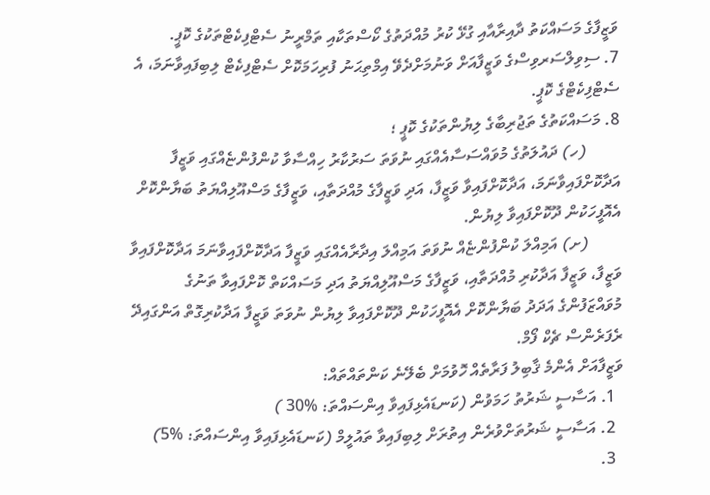ވަޒީފާގެ މަސައްކަތު ދާއިރާއާއި ގުޅޭ ކުރު މުއްދަތުގެ ކޯސްތަކާއި ތަމްރީނު ސެޓްފިކެޓްތަކުގެ ކޮޕީ.
7. ސިވިލްސަރވިސްގެ ވަޒީފާއަށް ވަނުމަށްދެވޭ އިމްތިޙަނު ފުރިހަމަކޮށް ސެޓްފިކެޓް ލިބިފައިވާނަމަ، އެ ސެޓްފިކެޓްގެ ކޮޕީ.
8. މަސައްކަތުގެ ތަޖުރިބާގެ ލިޔުންތަކުގެ ކޮޕީ ؛
        (ހ) ދައުލަތުގެ މުވައްސަސާއެއްގައި ނުވަތަ ސަރުކާރު ހިއްސާވާ ކުންފުންޏެއްގައި ވަޒީފާ އަދާކޮށްފައިވާނަމަ، އަދާކޮށްފައިވާ ވަޒީފާ، އަދި ވަޒީފާގެ މުއްދަތާއި، ވަޒީފާގެ މަސްއޫލިއްޔަތު ބަޔާންކޮށް އެއޮފީހަކުން ދޫކޮށްފައިވާ ލިޔުން.
        (ށ) އަމިއްލަ ކުންފުންޏެއް ނުވަތަ އަމިއްލަ އިދާރާއެއްގައި ވަޒީފާ އަދާކޮށްފައިވާނަމަ އަދާކޮށްފައިވާ ވަޒީފާ، ވަޒީފާ އަދާކުރި މުއްދަތާއި، ވަޒީފާގެ މަސްއޫލިއްޔަތު އަދި މަސައްކަތް ކޮށްފައިވާ ތަނުގެ މުވައްޒަފުންގެ އަދަދު ބަޔާންކޮށް އެއޮފީހަކުން ދޫކޮށްފައިވާ ލިޔުން ނުވަތަ ވަޒީފާ އަދާކުރިގޮތް އަންގައިދޭ ރެފަރެންސް ޗެކް ފޯމް.
ވަޒީފާއަށް އެންމެ ޤާބިލު ފަރާތެއް ހޮވުމަށް ބެލޭނެ ކަންތައްތައް:
  1. އަސާސީ ޝަރުތު ހަމަވުން (ކަނޑައެޅިފައިވާ އިންސައްތަ: %30 )
  2. އަސާސީ ޝަރުތަށްވުރެން އިތުރަށް ލިބިފައިވާ ތައުލީމް (ކަނޑައެޅިފައިވާ އިންސައްތަ: %5)
  3.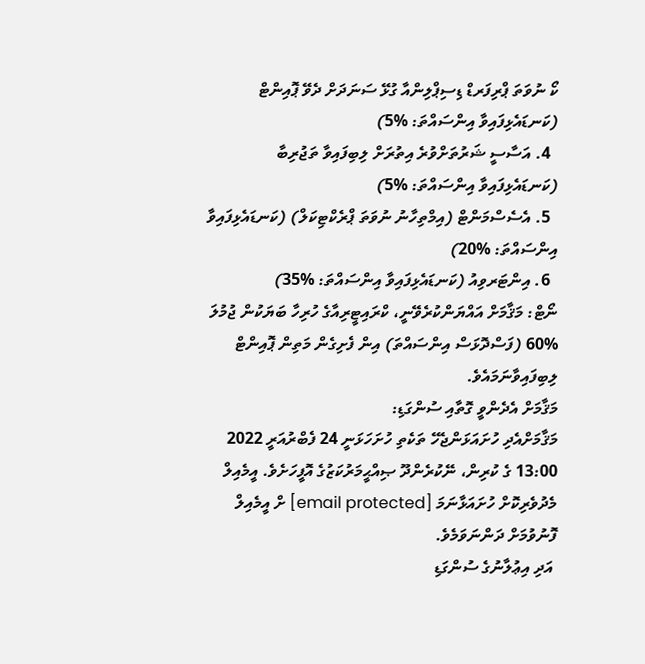ކޯ ނުވަތަ ޕްރިފަރޑް ޑިސިޕްލިންއާ ގުޅޭ ސަނަދަށް ދެވޭ ޕޮއިންޓް (ކަނޑައެޅިފައިވާ އިންސައްތަ: %5)
  4. އަސާސީ ޝަރުތަށްވުރެ އިތުރަށް ލިބިފައިވާ ތަޖުރިބާ (ކަނޑައެޅިފައިވާ އިންސައްތަ: %5)
  5. އެސެސްމަންޓް (އިމްތިހާނު ނުވަތަ ޕްރެކްޓިކަލް) (ކަނޑައެޅިފައިވާ އިންސައްތަ: %20)
  6. އިންޓަރވިއު (ކަނޑައެޅިފައިވާ އިންސައްތަ: %35)
ނޯޓް: މަޤާމަށް އައްޔަންކުރެވޭނީ، ކްރައިޓީރިއާގެ ހުރިހާ ބަޔަކުން ޖުމުލަ %60 (ފަސްދޮޅަސް އިންސައްތަ) އިން ފެށިގެން މަތިން ޕޮއިންޓް ލިބިފައިވާނަމައެވެ.
މަޤާމަށް އެދެންވީ ގޮތާއި ސުންގަޑި:
މަޤާމަށްއެދި ހުށައަޅަންޖެހޭ ތަކެތި ހުށަހަޅަނީ 24 ފެބްރުއަރީ 2022 13:00 ގެ ކުރިން، ނޭކުރެންދޫ ޞިއްޙީމަރުކަޒުގެ އޮފީހަށެވެ. އީމެއިލް މެދުވެރިކޮށް ހުށައަޅާނަމަ [email protected] ށް އީމެއިލް ފޮނުވުމަށް ދަންނަވަމެވެ.
 އަދި އިޢުލާނުގެ ސުންގަޑި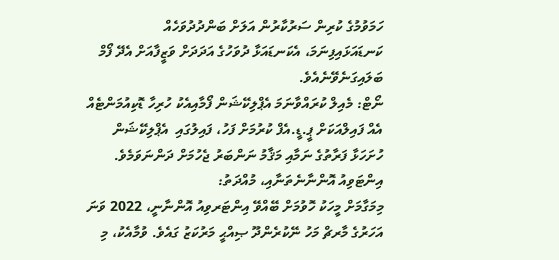ހަމަވުމުގެ ކުރިން ސަރުކާރުން އަލަށް ބަންދުދުވަހެއް ކަނޑައަޅައިފިނަމަ، އެކަނޑައަޅާ ދުވަހުގެ އަދަދަށް ވަޒީފާއަށް އެދޭ ފޯމް ބަލައިގަނެވޭނެއެވެ.
ނޯޓް: މެއިލް ކުރައްވާނަމަ އެޕްލިކޭޝަން ފޯމާއިއެކު ހުރިހާ ޑޮކިއުމަންޓެއް އެއް ފައިލްއަކަށް ޕީ.ޑީ.އެފް ކުރުމަށް ފަހު، ފައިލުގައި  އެޕްލިކޭޝަން ހުށަހަޅާ ފަރާތުގެ ނަމާއި މަޤާމު ނަންބަރު ޖެހުމަށް ދަންނަވަމެވެ.
އިންޓަވިއު އޮންނާނެތަނާއި، މުއްދަތު:
މިމަގާމަށް މީހަކު ހޮވުމަށް ބޭއްވޭ އިންޓަރވިއު އޮންނާނީ، 2022 ވަނަ އަހަރުގެ މާރޗް މަހު ނޭކުރެންދޫ ޞިއްޙީ މަރުކަޒު ގައެވެ. ވުމާއެކު، މި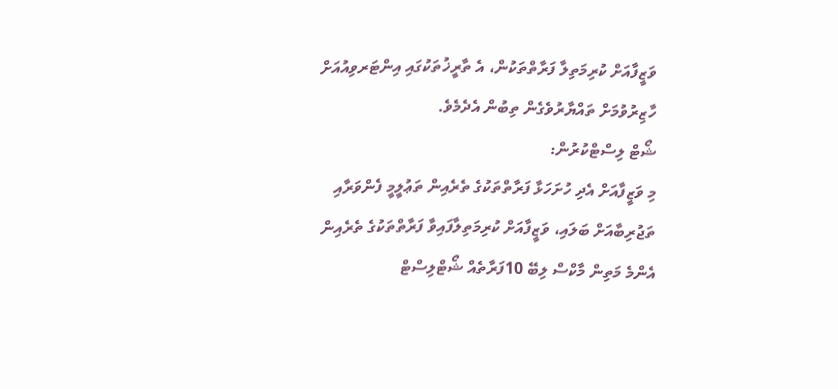ވަޒީފާއަށް ކުރިމަތިލާ ފަރާތްތަކުން، އެ ތާރީޚުތަކުގައި އިންޓަރވިއުއަށް ހާޒިރުވުމަށް ތައްޔާރުވެގެން ތިބުން އެދެމެވެ.
ޝޯޓް ލިސްޓްކުރުން:
މި ވަޒީފާއަށް އެދި ހުށަހަޅާ ފަރާތްތަކުގެ ތެރެއިން ތަޢުލީމީ ފެންވަރާއި ތަޖުރިބާއަށް ބަލައި، ވަޒީފާއަށް ކުރިމަތިލާފައިވާ ފަރާތްތަކުގެ ތެރެއިން އެންމެ މަތިން މާކްސް ލިބޭ 10ފަރާތެއް ޝޯޓްލިސްޓް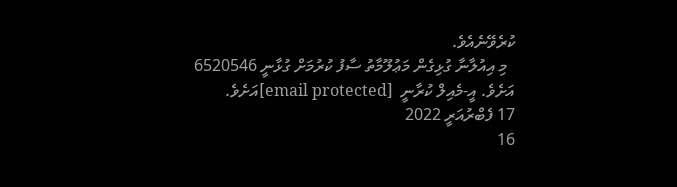ކުރެވޭނެއެވެ.
  މި އިއުލާނާ ގުޅިގެން މަޢުލޫމާތު ސާފު ކުރުމަށް ގުޅާނީ 6520546 އަށެވެ. އީ-މެއިލް ކުރާނީ  [email protected]އަށެވެ.
17 ފެބްރުއަރީ 2022
16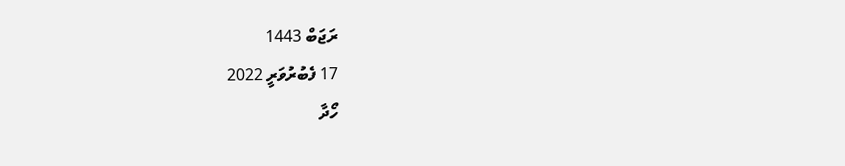ރަޖަބް 1443
17 ފެބުރުވަރީ 2022
ހޯދާ